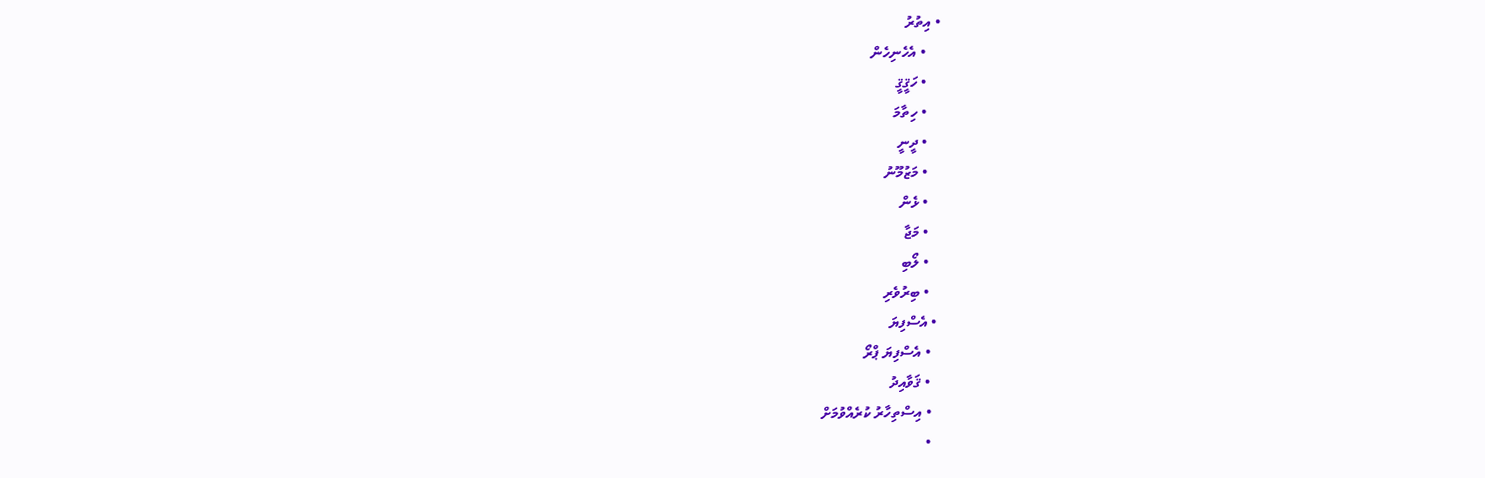• އިތުރު
    • އެހެނިހެން
    • ހަޤީޤީ
    • ހިތާމަ
    • ދީނީ
    • މަޒުމޫނު
    • ޅެން
    • މަޖާ
    • ލޯބި
    • ބިރުވެރި
  • އެސްފިޔަ
    • އެސްފިޔަ ޕްރޯ
    • ޤަވާއިދު
    • އިސްތިހާރު ކުރެއްވުމަށް
    •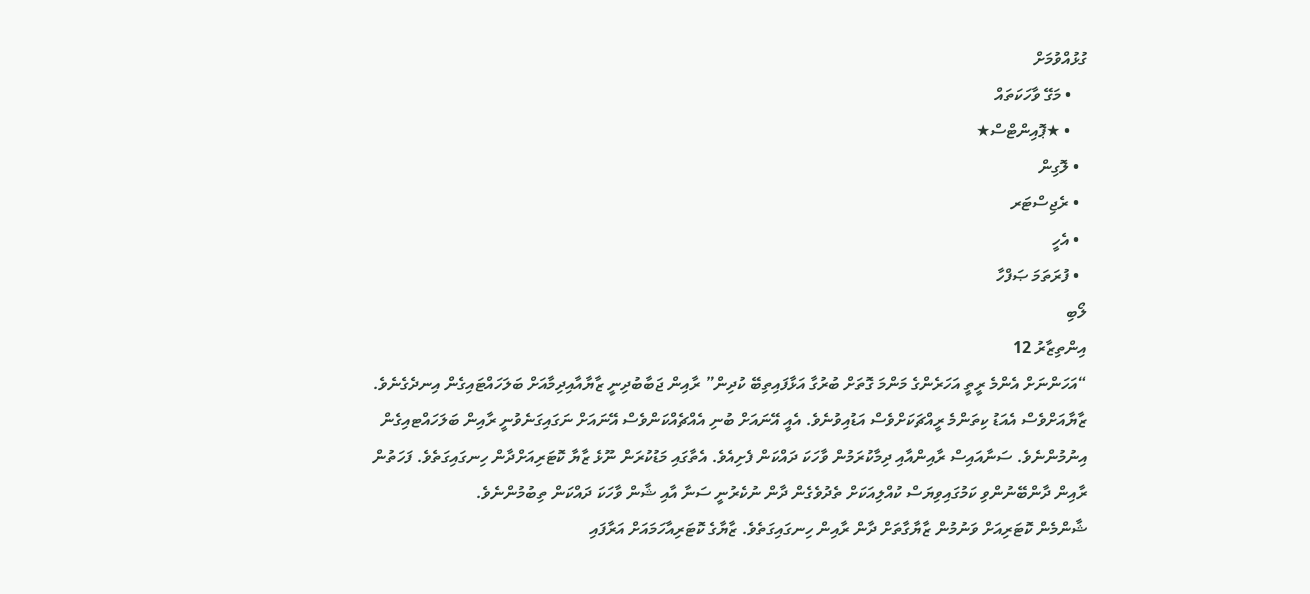ގުޅުއްވުމަށް
    • މަގޭ ވާހަކަތައް
    • ★ޕޮއިންޓްސް★
  • ލޮގިން
  • ރެޖިސްޓަރ
  • އެހީ
  • ފުރަތަމަ ޞަފްހާ
ލޯބި
އިންތިޒާރު 12
“އަހަންނަށް އެންމެ ރީތީ އަހަރެންގެ މަންމަ ގޮތަށް ބުރުގާ އަޅާފައިތިބޭ ކުދިން” ރާއިން ޖަބާބުދިނީ ޒާޔާއާއިދިމާއަށް ބަލަހައްޓައިގެން އިނދެގެނެވެ. ޒާޔާއަށްވެސް އެއަޑު ކިތަންމެ ރީއްޗަކަށްވެސް އަޑުއިވުނެވެ. އެއީ އޭނައަށް ބުނި އެއްޗެއްކަންވެސް އޭނައަށް ނަގައިގަނެވުނީ ރާއިން ބަލަހައްޓއިގެން އިނުމުންނެވެ. ސަނާއައިސް ރާއިންއާއި ދިމާކުރަމުން ވާހަކަ ދައްކަން ފެށިއެވެ. އެތާގައި މަޑުކުރަން ނޫޅެ ޒާޔާ ކޮޓަރިއަށްދާން ހިނގައިގަތެވެ. ފަހަތުން ރާއިން ދާންބޭނުންވި ކަމުގައިވިޔަސް ކުއްލިއަކަށް ތެދުވެގެން ދާން ނުކެރުނީ ސަނާ އާއި ޝާން ވާހަކަ ދައްކަން ތިބުމުންނެވެ.
ޝާންމެން ކޮޓަރިއަށް ވަނުމުން ޒާޔާގާތަށް ދާން ރާއިން ހިނގައިގަތެވެ. ޒާޔާގެ ކޮޓަރިއާހަމައަށް އަރާފައި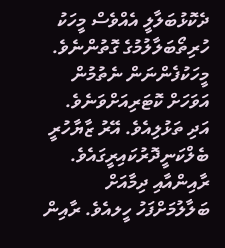ދެކޮޅުބަލާލީ އެއްވެސް މީހަކު ހުރިތޯބަލާލުމުގެ ގޮތުންނެވެ. މީހަކުފެންނަން ނެތުމުން އަވަހަށް ކޮޓަރިއަށްވަނެވެ. އަދި ތަޅުލިއެވެ. އޭރު ޒާޔާހުރީ ބެލްކަނީދޮރުކައިރީގައެވެ. ރާއިންއާއި ދިމާއަށް ބަލާލުމަށްފަހު ހީލއެވެ. ރާއިން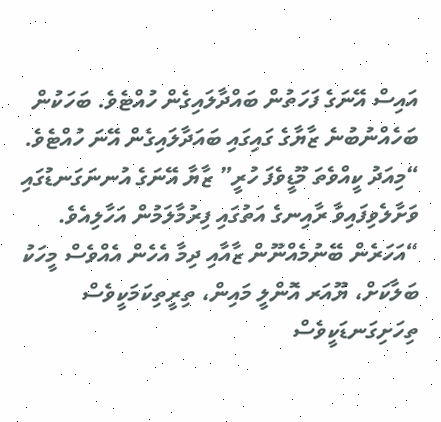އައިސް އޭނަގެ ފަހަތުން ބައްދާލައިގެން ހުއްޓެވެ. ބަހަކުން ބަހެއްނުބުނެ ޒާޔާގެ ގައިގައި ބައަދާލައިގެން އޭނަ ހުއްޓެވެ.
“މިއަދު ކީއްވެތަ މޫޑީވެފަ ހުރީ” ޒާޔާ އޭނަގެ އުނނަގަނޑުގައި ވަށާލެވިފައިވާ ރާއިނގެ އަތުގައި ފިރުމާލަމުން އަހާލިއެވެ.
“އަހަރެން ބޭނުމެއްނޫން ޒާއާއި ދިމާ އެހެން އެއްވެސް މީހަކު ބަލާކަށް، ޔޫއަރ އޮންލީ މައިން، ތިރީތިކަމަކީވެސް ތިހަށިގަނޑަކީވެސް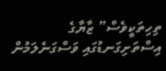ތިހިތަކީވެސް” ޒާޔާގެ އިސްތަށިގަނޑުގައި ވަސްގަނެލަމުން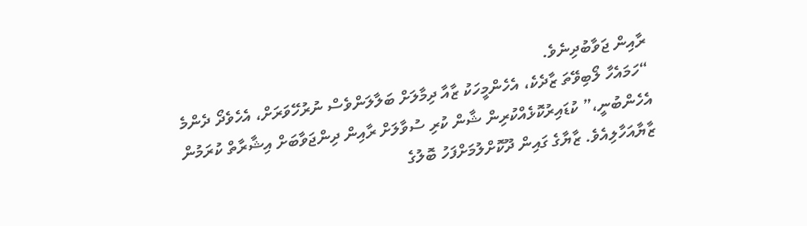ރާއިން ޖަވާބުދިނެވެ.
“ހަމައެހާ ލޯބިވޭތަ ޒާދެކެ، އެހެންމީހަކު ޒާއާ ދިމާލަށް ބަލާލަންވެސް ނުރުހޭވަރަށް، އެހެވެދޯ ދެންމެ އެހެންބުނީ،” ކުޑައިރުކޮޅެއްކުރިން ޝާން ކުރި ސުވާލަށް ރާއިން ދިންޖަވާބަށް އިޝާރާތް ކުރަމުން ޒާޔާއަހާލިއެވެ. ޒާޔާގެ ގައިން ދޫކޮށްލުމަށްފަހު ބޮލުގެ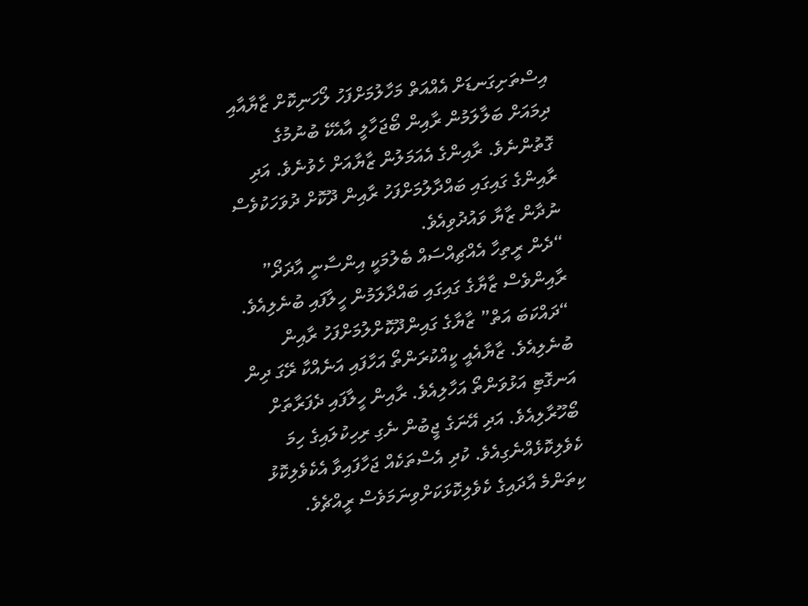އިސްތަށިގަނޑަށް އެއްއަތް މަހާލުމަށްފަހު ލޯހަނިކޮށް ޒާޔާއާއި ދިމައަށް ބަލާލަމުން ރާއިން ބޯޖަހާލީ އާއެކޭ ބުނުމުގެ ގޮތުންނެވެ. ރާއިންގެ އެއަމަލުން ޒާޔާއަށް ހެވުނެވެ. އަދި ރާއިންގެ ގައިގައި ބައްދާލުމަށްފަހު ރާއިން ދޫކޮށް ދުވަހަކުވެސް ނުދާން ޒާޔާ ވައުދުވިއެވެ.
“ދެން ރީތިހާ އެއްޗިއްސައް ބެލުމަކީ އިންސާނީ އާދަދޯ” ރާއިންވެސް ޒާޔާގެ ގައިގައި ބައްދާލަމުން ހީލާފައި ބުނެލިއެވެ.
“ދައްކަބަ އަތް” ޒާޔާގެ ގައިންދޫކޮށްލުމަށްފަހު ރާއިން ބުނެލިއެވެ. ޒާޔާއެއީ ކީއްކުރަންތޯ އަހާފައި އަނެއްކާ ރޭގަ ދިން އަނގޮޓި އަޅުވަންތޯ އަހާލިއެވެ. ރާއިން ހީލާފައި ދެފަރާތަށް ބޯހޫރާލިއެވެ. އަދި އޭނަގެ ޖީބުން ނެގި ރިހިކުލައިގެ ހިމަ ކެވެލިކޮޅެއްނެގިއެވެ. ކުދި އެސްތަކެއް ޖަހާފައިވާ އެކެވެލިކޮޅު ކިތަންމެ އާދައިގެ ކެވެލިކޮޅަކަށްވިނަމަވެސް ރީއްޗެވެ.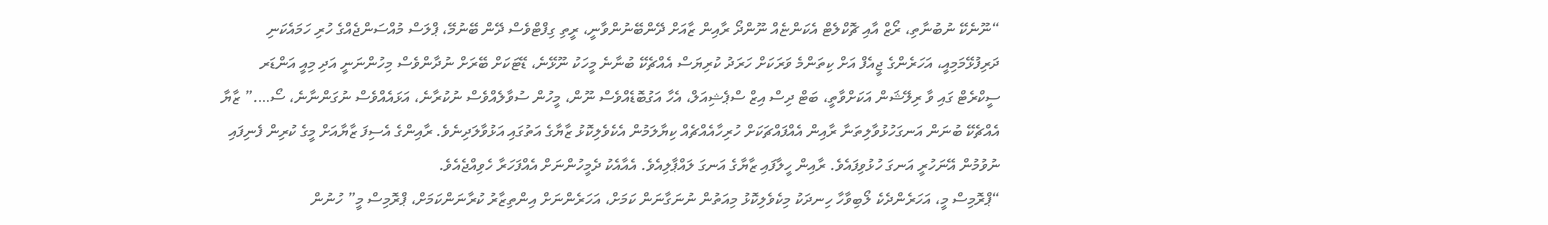“ނޫނެކޭ ނުބުނާތި، ރޯޒް އާއި ޗޮކްލެޓް އެކަންޏެއް ނޫންދޯ ރާއިން ޒާއަށް ދޭންބޭނުންވާނީ، ރީތި ގިފްޓްވެސް ދޭން ބޭނުމޭ، ޕްލަސް މުއްސަންޖެއްގެ ހުރި ހަމައެކަނި ދަރިފުޅޭމަމިއީ، އަހަރެންގެ ޖީއެފް އަށް ކިތަންމެ ވަރަކަށް ހަރަދު ކުރިޔަސް އެއްޗެކޭ ބުނާނެ މީހަކު ނޫޅޭނެ، ޑޭޓަކަށް ބޭރަށް ނުދާންވެސް މިހުންނަނީ އަދި މިއީ އަންޑަރ ސީކްރެޓް ގައި ވާ ރިލޭޝަން އަކަށްވާތީ، ބަޓް ދިސް އިޒް ސްޕެޝިއަލް، އެހާ އަގުބޮޑެއްވެސް ނޫން، މީހުން ސުވާލެއްވެސް ނުކުރާނެ، އަޅައެއްވެސް ނުގަންނާނެ، ސޯ….” ޒާޔާ އެއްޗެކޭ ބުނަން އަނގަހުޅުވާލިތަނާ ރާއިން އެއްފައްޗަކަށް ހުރިހާއެއްޗެއް ކިޔާލަމުން އެކެވެލިކޮޅު ޒާޔާގެ އަތުގައި އަޅުވާލަދިނެވެ. ރާއިންގެ އެސިފަ ޒާޔާއަށް މީގެ ކުރިން ފެނިފައި ނުވުމުން އޭނަހުރީ އަނގަ ހުޅުވިފައެވެ. ރާއިން ހީލާފައި ޒާޔާގެ އަނގަ ލައްޕާލިއެވެ. އެއާއެކު ދެމީހުންނަށް އެއްފަހަރާ ހެވިއްޖެއެވެ.
“ޕްރޮމިސް މީ، އަހަރެންދެކެ ލޯބިވާހާ ހިނދަކު މިކެވެލިކޮޅު މިއަތުން ނުނަގާނަން ކަމަށް، އަހަރެންނަށް އިންތިޒާރު ކުރާނަންކަމަށް، ޕްރޮމިސް މީ” ހުނުން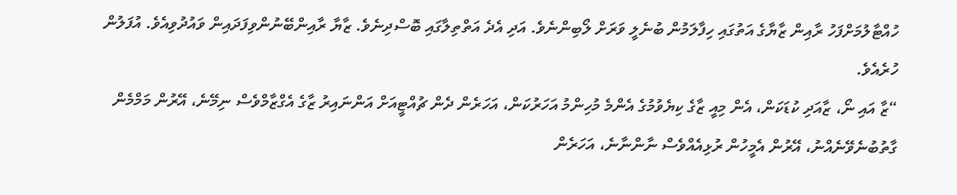ހުއްޓާލުމަށްފަހު ރާއިން ޒާޔާގެ އަތުގައި ހިފާލަމުން ބުނެލީ ވަރަށް ލޯބިންނެވެ. އަދި އެދެ އަތްތިލާގައި ބޮސްދިނެވެ. ޒާޔާ ރާއިންބޭނުންވިފަދައިން ވައުދުވިއެވެ. އުފަލުން ހުރެއެވެ.
“ޒާ އައި ނޯ، ޒާއަދި ކުޑަކަން، އެން މިއީ ޒާގެ ކިޔެވުމުގެ އެންމެ މުހިންމު އަހަރުކަން، އަހަރެން ދެން ޗުއްޓީއަށް އަންނައިރު ޒާގެ އެގްޒާމްވެސް ނިމޭނެ، އޭރުން މަމްމެން ގާތުބުނެވޭނެއްނު، އޭރުން އެމީހުން ރުޅިއެއްވެސް ނާންނާނެ، އަހަރެން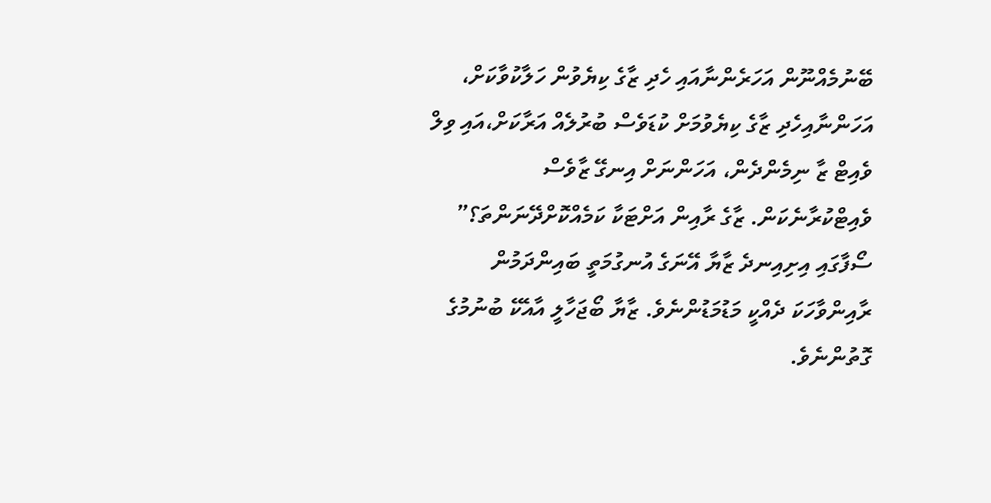ބޭނުމެއްނޫން އަހަރެންނާއައި ހެދި ޒާގެ ކިޔެވުން ހަލާކުވާކަށް، އަހަންނާއިހެދި ޒާގެ ކިޔެވުމަށް ކުޑަވެސް ބުރުލެއް އަރާކަށް،އައި ވިލް ވެއިޓް ޒާ ނިމެންދެން، އަހަންނަށް އިނގޭ ޒާވެސް ވެއިޓްކުރާނެކަން. ޒާގެ ރާއިން އަށްޓަކާ ކަމެއްކޮށްދޭނަންތަ؟” ސޯފާގައި އިށިއިނދެ ޒާޔާ އޭނަގެ އުނގުމަތީ ބައިންދަމުން ރާއިންވާހަކަ ދެއްކީ މަޑުމަޑުންނެވެ. ޒާޔާ ބޯޖަހާލީ އާއެކޭ ބުނުމުގެ ގޮތުންނެވެ.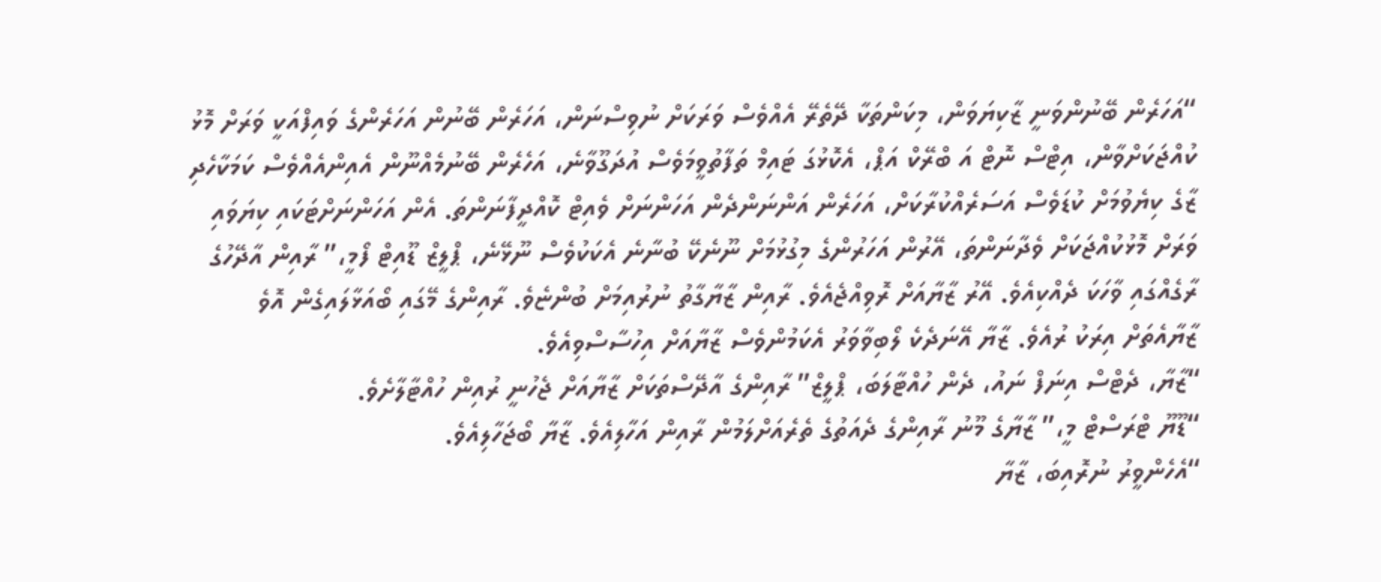“އަހަރެން ބޭނުންވަނީ ޒާކިޔަވަން، މިކަންތަކާ ދޭތެރޭ އެއްވެސް ވަރަކަށް ނުވިސްނަން، އަހަރެން ބޭނުން އަހަރެންގެ ވައިފްއަކީ ވަރަށް މޮޅު ކުއްޖަކަށްވާން، އިޓްސް ނޮޓް އަ ބްރޭކް އަޕް، އެކޮޅުގަ ޓައިމް ތަފާތުވީމަވެސް އުދަގޫވާނެ، އަހެރެން ބޭނުމެއްނޫން އެއިންއެއްވެސް ކަމަކާހެދި ޒާގެ ކިޔެވުމަށް ކުޑަވެސް އަސަރެއްކުރާކަށް، އަހަރެން އަންނަންދެން އަހަންނަށް ވެއިޓް ކޮއްދީފާނަންތަ. އެން އަހަންނަށްޓަކައި ކިޔަވައި ވަރަށް މޮޅުކުއްޖަކަށް ވެދާނަންތަ، އޭރުން އަހަރުންގެ މިގުޅުމަށް ނޫނެކޭ ބުނާނެ އެކަކުވެސް ނޫޅޭނެ، ޕްލީޒް ޑޫއިޓް ފޯމީ،” ރާއިން އާދޭހުގެ ރާގެއްގައި ވާހަކަ ދެއްކިއެވެ. އޭރު ޒާޔާއަށް ރޮވިއްޖެއެވެ. ރާއިން ޒާޔާގާތު ނުރުއިމަށް ބުންޏެވެ. ރާއިންގެ މޭގައި ބޯއަޅާލައިގެން އޮވެ ޒާޔާއެތަށް އިރަކު ރުއެވެ. ޒާޔާ އޭނަދެކެ ލޯބިވާވަރު އެކަމުންވެސް ޒާޔާއަށް އިހުސާސްވިއެވެ.
“ޒާޔާ، ދެޓްސް އިނަފް ނައު، ދެން ހުއްޓާލަބަ، ޕްލީޒް” ރާއިންގެ އާދޭސްތަކަށް ޒާޔާއަށް ޖެހުނީ ރުއިން ހުއްޓާލާށެވެ.
“ޑޫޔޫ ޓްރަސްޓް މީ،” ޒާޔާގެ މޫނު ރާއިންގެ ދެއަތުގެ ތެރެއަށްލަމުން ރާއިން އަހާލިއެވެ. ޒާޔާ ބޯޖަހާލިއެވެ.
“އެހެންވީރު ނުރޮއިބަ، ޒާޔާ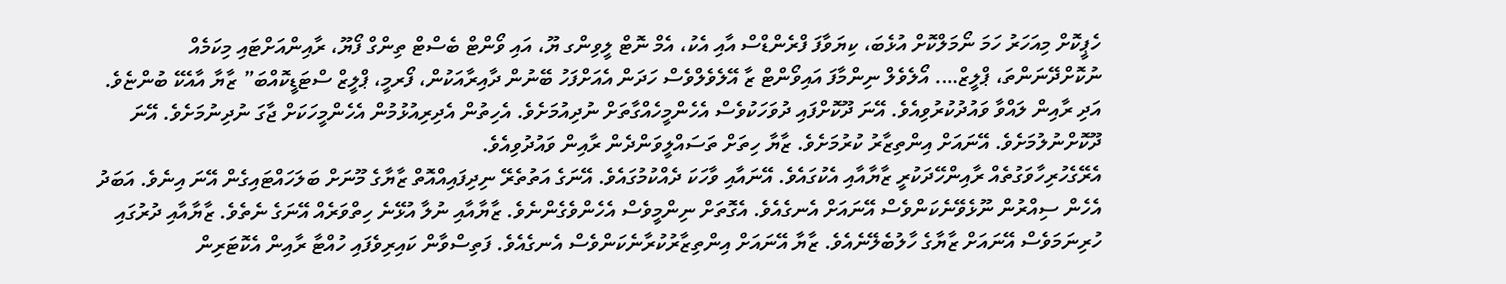ހެޕީކޮށް މިއަހަރު ހަމަ ނޯމަލްކޮށް އުޅެބަ، ކިޔަވާފަ ފްރެންޑްސް އާއި އެކު، އެމް ނޮޓް ލީވިންގ ޔޫ، އައި ވޯންޓް ބެސްޓް ތިންގް ފޯޔޫ، ރާއިންއަށްޓައި މިކަމެއް ނުކޮށްދޭނަންތަ، ޕްލީޒް…. އޯލެވެލް ނިންމާފަ އައިވޯންޓް ޒާ އޭލެވެލްވެސް ހަދަން އެއަށްފަހު ބޭނުން ދާއިރާއަކުން، ފޯރމީ، ޕްލީޒް ސްޓަޑީކޮއްބަ” ޒާޔާ އާއެކޭ ބުންޏެވެ. އަދި ރާއިން ލައްވާ ވައުދުކުރުވިއެވެ. އޭނަ ދޫކޮށްފައި ދުވަހަކުވެސް އެހެންމީހެއްގާތަށް ނުދިއުމަށެވެ. އެހިތުން އެދިރިއުޅުމުން އެހެންމީހަކަށް ޖާގަ ނުދިނުމަށެވެ. އޭނަ ދޫކޮށްނުލުމަށެވެ. އޭނައަށް އިންތިޒާރު ކުރުމަށެވެ. ޒާޔާ ހިތަށް ތަސައްލީވަންދެން ރާއިން ވައުދުވިއެވެ.
އެރޭގެހުރިހާވަގުތެއް ރާއިންހޭދަކުރީ ޒާޔާއާއި އެކުގައެވެ. އޭނައާއި ވާހަކަ ދެއްކުމުގައެވެ. އޭނަގެ އަތުތެރޭ ނިދިފައިއްއޮތް ޒާޔާގެ މޫނަށް ބަލަހައްޓައިގެން އޭނަ އިނެވެ. އަބަދު އެހެން ސިއްރުން ނޫޅެވޭނެކަންވެސް އޭނައަށް އެނގެއެވެ. އެގޮތަށް ނިންމީވެސް އެހެންވެގެންނެވެ. ޒާޔާއާއި ނުލާ އުޅޭނެ ހިތްވަރެއް އޭނަގެ ނެތެވެ. ޒާޔާއާއި ދުރުގައި ހުރިނަމަވެސް އޭނައަށް ޒާޔާގެ ހާލުބެލޭނެއެވެ. ޒާޔާ އޭނައަށް އިންތިޒާރުކުރާނެކަންވެސް އެނގެއެވެ. ފަތިސްވާން ކައިރިވެފައި ހުއްޓާ ރާއިން އެކޮޓަރިން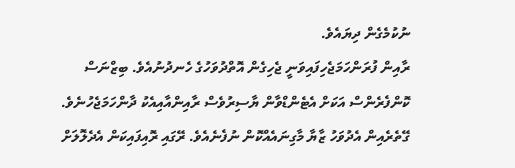ނުކުމެގެން ދިޔައެވެ.
ރާއިން ފުރަންހަމަޖެހިފައިވަނީ ޖެހިގެން އޮތްދުވަހުގެ ހެނދުނުއެވެ. ބިޒްނަސް ކޮންފެރެންސް އަކަށް އެޓެންޑްވާން ޔާސިރުވެސް ރާއިންއާއިއެކު ދާންހަމަޖެހުނެވެ. ގޭތެރެއިން އެދުވަހު ޒާޔާ މާގިނައެއްކޮން ނުފެނެއެވެ. ރޭގައި ރޮއިފައިކަން އެދެލޮލަށް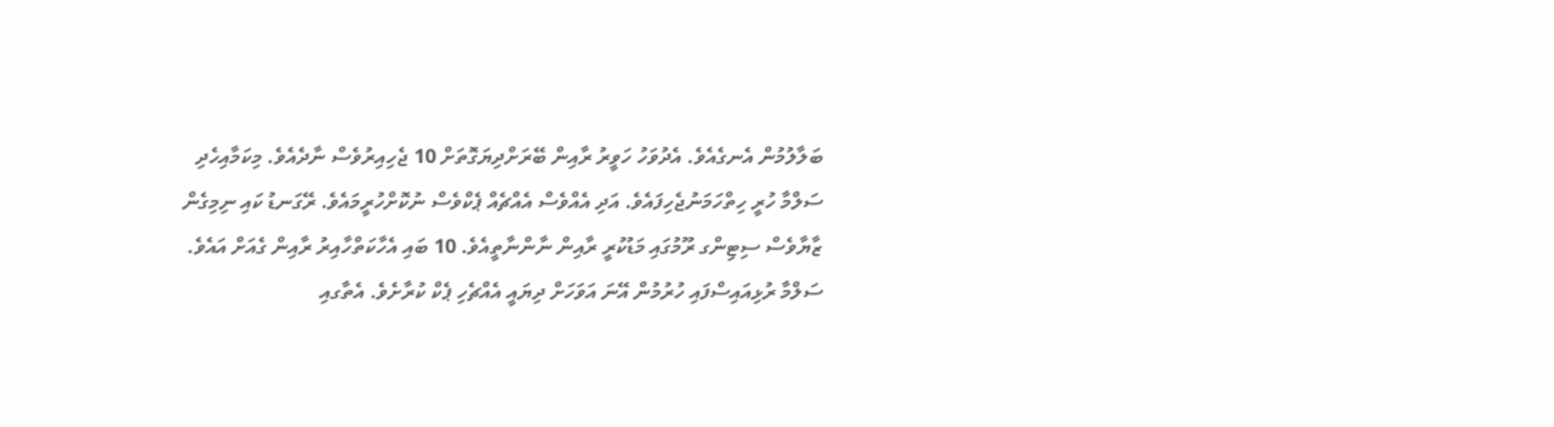ބަލާލުމުން އެނގެއެވެ. އެދުވަހު ހަވީރު ރާއިން ބޭރަށްދިޔަގޮތަށް 10 ޖެހިއިރުވެސް ނާދެއެވެ. މިކަމާއިހެދި ސަލްމާ ހުރީ ހިތްހަމަނުޖެހިފައެވެ. އަދި އެއްވެސް އެއްޗެއް ޕެކްވެސް ނުކޮށްހުރީމައެވެ. ރޭގަނޑު ކައި ނިމިގެން ޒާޔާވެސް ސިޓިންގ ރޫމުގައި މަޑުކުރީ ރާއިން ނާންނާތީއެވެ. 10 ބައި އެހާކަތްހާއިރު ރާއިން ގެއަށް އައެވެ. ސަލްމާ ރުޅިއައިސްފައި ހުރުމުން އޭނަ އަވަހަށް ދިޔައީ އެއްޗެހި ޕެކް ކުރާށެވެ. އެތާގއި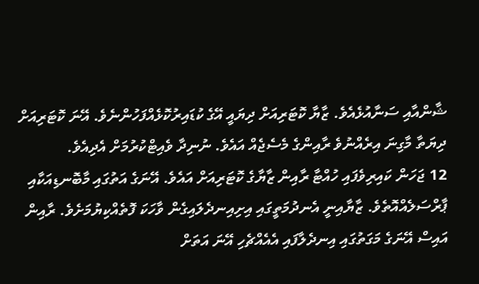ޝާންއާއި ސަނާއުޅެއެވެ. ޒާޔާ ކޮޓަރިއަށް ދިޔައީ އޭގެ ކުޑައިރުކޮޅެއްފަހުންނެވެ. އޭނަ ކޮޓަރިއަށް ދިޔަތާ މާގިނަ އިރެއްނުވެ ރާއިންގެ މެސެޖެއް އައެވެ. ނުނިދާ ވެއިޓްކުރުމަށް އެދިއެވެ.
12 ޖަހަން ކައިރިވެފައި ހުއްޓާ ރާއިން ޒާޔާގެ ކޮޓަރިއަށް އައެވެ. އޭނަގެ އަތުގައި މާބޮނޑިއަކާއި ޕާރްސަލެއްއޮތެވެ. ޒާޔާއިނީ އެނދުމަތީގައި އިށިއިނދެލައިގެން ވާހަކަ ފޮތެއްކިޔުމަށެވެ. ރާއިން އައިސް އޭނަގެ މަގަތުގައި އިނދެލާފައި އެއެއްޗެހި އޭނަ އަތަށް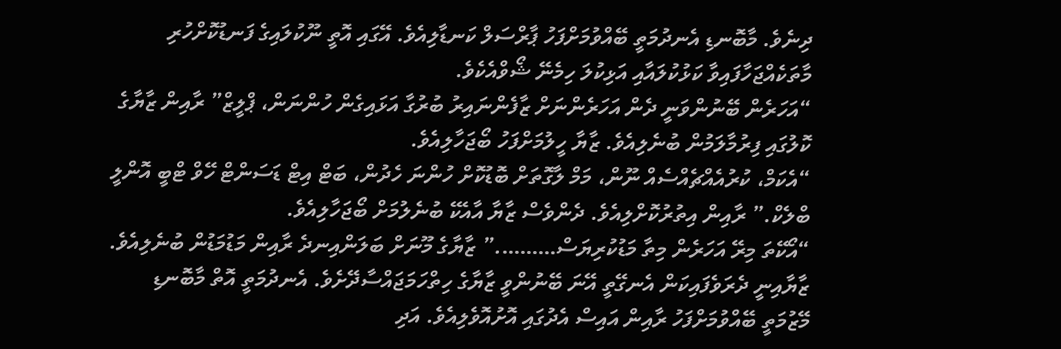ދިނެވެ. މާބޮނޑި އެނދުމަތީ ބޭއްވުމަށްފަހު ޕާރްސަލް ކަނޑާލިއެވެ. އޭގައި އޮތީ ނޫކުލައިގެ ފަނޑުކޮށްހުރި މާތަކެއްޖަހާފައިވާ ކަޅުކުލައާއި އަޅިކުލަ ހިމެނޭ ޝޯވްއެކެވެ.
“އަހަރެން ބޭނުންވަނީ ދެން އަހަރެންނަށް ޒާފެންނައިރު ބުރުގާ އަޅައިގެން ހުންނަން، ޕްލީޒް” ރާއިން ޒާޔާގެ ކޮލުގައި ފިރުމާލަމުން ބުނެލިއެވެ. ޒާޔާ ހީލުމަށްފަހު ބޯޖަހާލިއެވެ.
“އެކަމް، ކުރުއެއްޗެއްސެއް ނޫން، މަމް ލާގޮތަށް ބޮޑުކޮށް ހުންނަ ހެދުން، ބަޓް އިޓް ޑަސަންޓް ހޭވް ޓްބީ އޮންލީ ބްލެކް.” ރާއިން އިތުރުކޮށްލިއެވެ. ދެންވެސް ޒާޔާ އާއެކޭ ބުނެލުމަށް ބޯޖަހާލިއެވެ.
“އޯކޭތަ މިރޭ އަހަރެން މިތާ މަޑުކުރިޔަސް……….” ޒާޔާގެ މޫނަށް ބަލަންއިނދެ ރާއިން މަޑުމަޑުން ބުނެލިއެވެ. ޒާޔާއިނީ ދެރަވެފައިކަން އެނގޭތީ އޭނަ ބޭނުންވީ ޒާޔާގެ ހިތްހަމަޖައްސާދޭށެވެ. އެނދުމަތީ އޮތް މާބޮނޑި މޭޒުމަތީ ބޭއްވުމަށްފަހު ރާއިން އައިސް އެދުގައި އޮށުއޮވެލިއެވެ. އަދި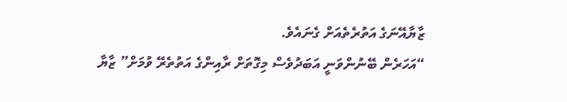ޒާޔާއޭނަގެ އަތުރެތެއަށް ގެނައެވެ.
“އަހަރެން ބޭނުންވަނީ އަބަދުވެސް މިގޮތަށް ރާއިންގެ އަތުތެރޭ ވުމަށް” ޒާޔާ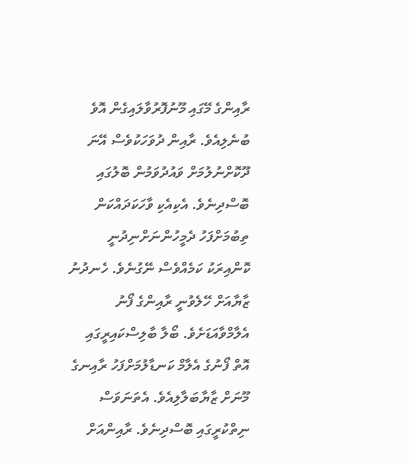ރާއިންގެ މޭގައި މޫނުފޮރުވާލައިގެން އޮވެ ބުނެލިއެވެ. ރާއިން ދުވަހަކުވެސް އޭނަ ދޫކޮށްނުލުމަށް ވައުދުވަމުން ބޮލުގައި ބޮސްދިނެވެ. އެކިއެކި ވާހަކަދައްކަން ތިބުމަށްފަހު ދެމީހުންނަށްނިދުނީ ކޮންއިރަކު ކަމެއްވެސް ނޭގުނެވެ. ހެނދުނު ޒާޔާއަށް ހޭލެވުނީ ރާއިންގެ ފޯނު އެލާމްވާއަޑަށެވެ. ބޯލާ ބާލިސްކައިރީގައި އޮތް ފޯނުގެ އެލާމް ކަނޑާލުމަށްފަހު ރާއިނގެ މޫނަށް ޒާޔާބަލާލިއެވެ. އެތަނަވަސް ނިތްކުރީގައި ބޮސްދިނެވެ. ރާއިންއަށް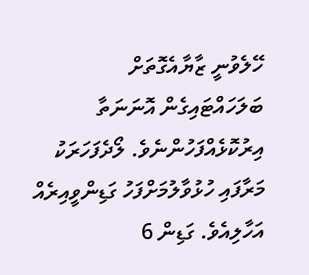ހޭލެވުނީ ޒާޔާއެގޮތަށް ބަލަހައްޓައިގެން އޮނަނަތާ އިރުކޮޅެއްފަހުންނެވެ. ލޯދެފަހަރަކު މަރާފައި ހުޅުވާލުމަށްފަހު ގަޑިންވީއިރެއް އަހާލިއެވެ. ގަޑިން 6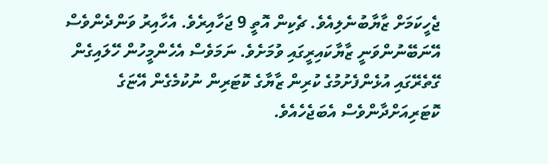ޖެހީކަމަށް ޒާޔާބުނެލިއެވެ. ޗެކިން އޮތީ 9 ޖަހާއިރެވެ. އެހާއިރު ވަންދެންވެސް އޭނަބޭނުންވަނީ ޒާޔާކައިރީގައި ވުމަށެވެ. ނަމަވެސް އެހެންމީހުން ހޭލައިގެން ގޭތެރޭގައި އުޅެންފެށުމުގެ ކުރިން ޒާޔާގެ ކޮޓަރިން ނުކުމެގެން އޭޏަގެ ކޮޓަރިއަށްދާންވެސް އެބަޖެހެއެވެ.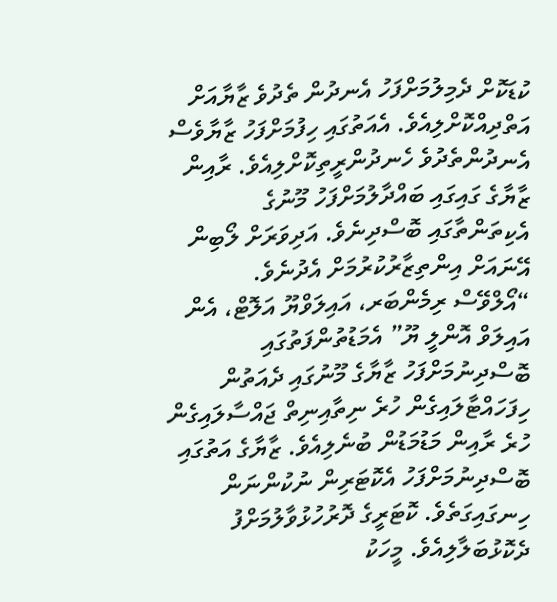ކުޑަކޮށް ދެމިލުމަށްފަހު އެނދުން ތެދުވެ ޒާޔާއަށް އަތްދިއްކޮށްލިއެވެ. އެއަތުގައި ހިފުމަށްފަހު ޒާޔާވެސް އެނދުންތެދުވެ ހެނދުންރީތިކޮށްލިއެވެ. ރާއިން ޒާޔާގެ ގައިގައި ބައްދާލުމަށްފަހު މޫނުގެ އެކިތަންތާގައި ބޮސްދިނެވެ. އަދިވަރަށް ލޯބިން އޭނައަށް އިންތިޒާރުކުރުމަށް އެދުނެވެ.
“އޯލްވޭސް ރިމެންބަރ، އައިލަވްޔޫ އަލޮޓް، އެން އައިލަވް އޮންލީ ޔޫ” އެމަޑުތުންފަތުގައި ބޮސްދިނުމަށްފަހު ޒާޔާގެ މޫނުގައި ދެއަތުން ހިފަހައްޓާލައިގެން ހުރެ ނިތާއިނިތް ޖައްސާލައިގެން ހުރެ ރާއިން މަޑުމަޑުން ބުނެލިއެވެ. ޒާޔާގެ އަތުގައި ބޮސްދިނުމަށްފަހު އެކޮޓަރިން ނުކުންނަން ހިނގައިގަތެވެ. ކޮޓަރީގެ ދޮރުހުޅުވާލުމަށްފު ދެކޮޅުބަލާލިއެވެ. މީހަކު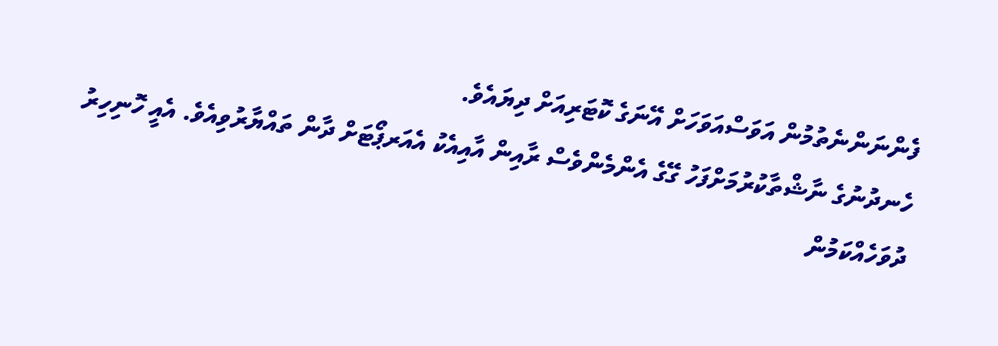ފެންނަންނެތުމުން އަވަސްއަވަހަށް އޭނަގެ ކޮޓަރިއަށް ދިޔައެވެ.
ހެނދުނުގެ ނާޝްތާކުރުމަށްފަހު ގޭގެ އެންމެންވެސް ރާއިން އާއިއެކު އެއަރޕޯޓަށް ދާން ތައްޔާރުވިއެވެ. އެއީ ހޮނިހިރު ދުވަހެއްކަމުން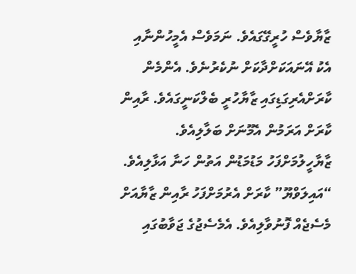ޒާޔާވެސް ހުރީގޭގައެވެ. ނަމަވެސް އެމީހުންނާއި އެކު އޭނައަކަށްދާކަށް ނުކެރުނެވެ. އެންމެން ކާރަށްއެރިގަޑިގައި ޒާޔާހުރީ ބެލްކަނީގައެވެ. ރާއިން ކާރަށް އަރަމުން އެމޫނަށް ބަލާލިއެވެ. ޒާޔާހީލުމަށްފަހު މަޑުމަޑުން އަތުން ހަނާ އަޅާލިއެވެ.
“އައިލަވްޔޫ” ކާރަށް އެރުމަށްފަހު ރާއިން ޒާޔާއަށް މެސެޖެއް ފޮނުވާލިއެވެ. އެމެސެޖުގެ ޖަވާބުގައި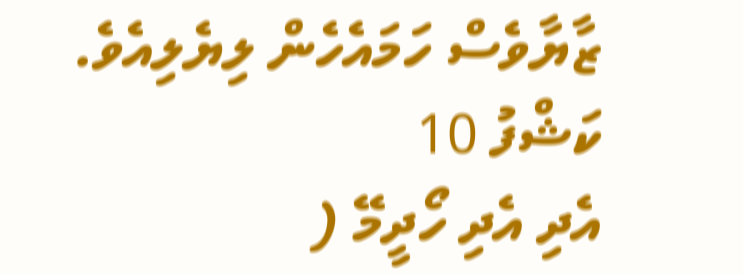ޒާޔާވެސް ހަމައެހެން ލިޔެލިއެވެ.
ކަޝްފު 10
އެދި އެދި ހޯދީމޭ (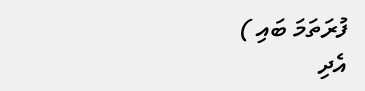ފުރަތަމަ ބައި )
އެދި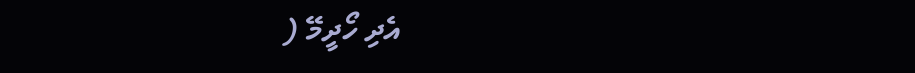އެދި ހޯދީމޭ (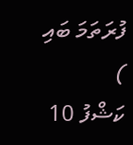ފުރަތަމަ ބައި )
ކަޝްފު 10